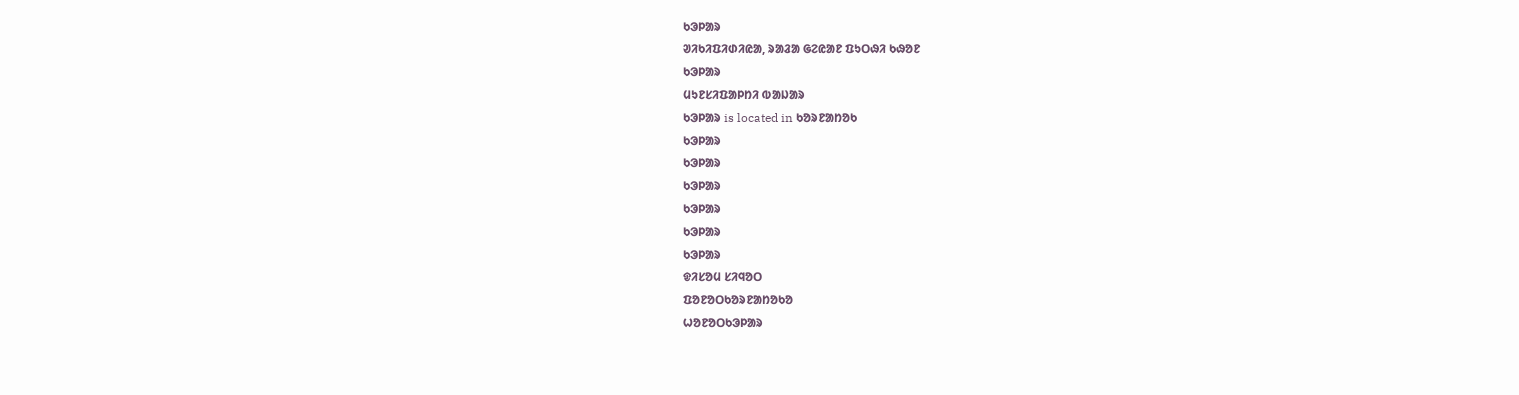ᱠᱳᱞᱟᱨ
ᱣᱤᱠᱤᱯᱤᱰᱤᱭᱟ, ᱨᱟᱲᱟ ᱜᱮᱭᱟᱱ ᱯᱩᱛᱷᱤ ᱠᱷᱚᱱ
ᱠᱳᱞᱟᱨ
ᱢᱩᱱᱥᱤᱯᱟᱞᱴᱤ ᱵᱟᱡᱟᱨ
ᱠᱳᱞᱟᱨ is located in ᱠᱚᱨᱱᱟᱴᱚᱠ
ᱠᱳᱞᱟᱨ
ᱠᱳᱞᱟᱨ
ᱠᱳᱞᱟᱨ
ᱠᱳᱞᱟᱨ
ᱠᱳᱞᱟᱨ
ᱠᱳᱞᱟᱨ
ᱫᱤᱥᱚᱢ ᱥᱤᱧᱚᱛ
ᱯᱚᱱᱚᱛᱠᱚᱨᱱᱟᱴᱚᱠᱚ
ᱦᱚᱱᱚᱛᱠᱳᱞᱟᱨ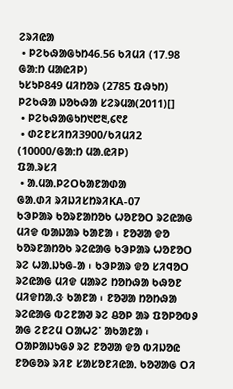ᱮᱨᱤᱭᱟ
 • ᱞᱮᱠᱷᱟᱜᱩᱴ46.56 ᱠᱤᱢᱤ (17.98 ᱜᱟᱺᱴ ᱢᱟᱭᱤᱞ)
ᱩᱥᱩᱞ849 ᱢᱤᱴᱚᱨ (2785 ᱯᱷᱩᱴ)
ᱞᱮᱠᱷᱟ ᱡᱚᱠᱷᱟ ᱥᱮᱨᱢᱟ(2011)[]
 • ᱞᱮᱠᱷᱟᱜᱩᱴ᱑᱘᱓,᱔᱖᱒
 • ᱰᱮᱱᱥᱤᱴᱤ3900/ᱠᱤᱢᱤ2 (10000/ᱜᱟᱺᱴ ᱢᱟᱹᱭᱤᱞ)
ᱯᱟᱹᱨᱥᱤ
 • ᱟᱹᱢᱟᱹᱞᱮᱛᱠᱟᱱᱟᱰᱟ
ᱜᱟᱹᱰᱤ ᱨᱤᱡᱤᱥᱴᱨᱤKA-07
ᱠᱳᱞᱟᱨ ᱠᱚᱨᱱᱟᱴᱚᱠ ᱦᱚᱱᱚᱛ ᱨᱮᱭᱟᱜ ᱢᱤᱫ ᱵᱟᱡᱟᱨ ᱠᱟᱱᱟ ᱾ ᱱᱚᱣᱟ ᱫᱚ ᱠᱚᱨᱱᱟᱴᱚᱠ ᱨᱮᱭᱟᱜ ᱠᱳᱞᱟᱨ ᱦᱚᱱᱚᱛ ᱨᱮ ᱦᱟᱹᱡᱩᱜ-ᱟ ᱾ ᱠᱳᱞᱟᱨ ᱫᱚ ᱥᱤᱧᱚᱛ ᱨᱮᱭᱟᱜ ᱢᱤᱫ ᱢᱟᱨᱮ ᱴᱚᱴᱷᱟ ᱠᱷᱚᱱ ᱢᱤᱫᱴᱟᱹᱝ ᱠᱟᱱᱟ ᱾ ᱱᱚᱣᱟ ᱴᱚᱴᱷᱟ ᱨᱮᱭᱟᱜ ᱵᱮᱱᱟᱣ ᱨᱮ ᱪᱚᱞ ᱟᱨ ᱯᱚᱞᱚᱵᱽ ᱟᱜ ᱮᱱᱮᱢ ᱛᱟᱦᱮᱸ ᱟᱠᱟᱱᱟ ᱾ ᱛᱟᱞᱟᱡᱩᱜᱽ ᱨᱮ ᱱᱚᱣᱟ ᱫᱚ ᱵᱤᱡᱚᱭ ᱱᱚᱜᱚᱨ ᱨᱤᱱ ᱥᱟᱥᱚᱱᱤᱭᱟᱹ ᱠᱚᱣᱟᱜ ᱛᱤ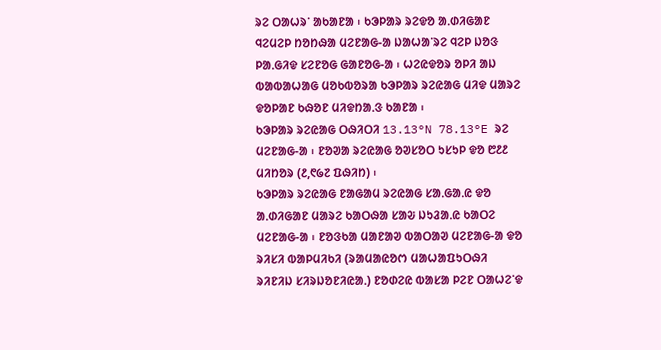ᱨᱮ ᱛᱟᱦᱨᱸ ᱟᱠᱟᱱᱟ ᱾ ᱠᱳᱞᱟᱨ ᱨᱮᱫᱚ ᱟᱹᱰᱤᱜᱟᱱ ᱧᱮᱢᱮᱞ ᱴᱚᱴᱷᱟ ᱢᱮᱱᱟᱜ-ᱟ ᱡᱟᱦᱟᱸᱨᱮ ᱧᱮᱞ ᱡᱚᱝ ᱞᱟᱹᱜᱤᱫ ᱥᱮᱱᱚᱜ ᱜᱟᱱᱚᱜ-ᱟ ᱾ ᱦᱮᱭᱫᱚᱨ ᱚᱞᱤ ᱟᱡ ᱵᱟᱵᱟᱦᱟᱜ ᱢᱚᱠᱵᱚᱨᱟ ᱠᱳᱞᱟᱨ ᱨᱮᱭᱟᱜ ᱢᱤᱫ ᱢᱟᱨᱮ ᱫᱚᱞᱟᱱ ᱠᱷᱚᱱ ᱢᱤᱫᱴᱟᱹᱝ ᱠᱟᱱᱟ ᱾
ᱠᱳᱞᱟᱨ ᱨᱮᱭᱟᱜ ᱛᱷᱤᱛᱤ 13.13°N 78.13°E ᱨᱮ ᱢᱮᱱᱟᱜ-ᱟ ᱾ ᱱᱚᱣᱟ ᱨᱮᱭᱟᱜ ᱚᱣᱥᱚᱛ ᱩᱥᱩᱞ ᱫᱚ ᱘᱒᱒ ᱢᱤᱴᱚᱨ (᱒,᱖᱙᱗ ᱯᱷᱤᱴ) ᱾
ᱠᱳᱞᱟᱨ ᱨᱮᱭᱟᱜ ᱱᱟᱜᱟᱢ ᱨᱮᱭᱟᱜ ᱥᱟᱹᱜᱟᱹᱭ ᱫᱚ ᱟᱹᱰᱤᱜᱟᱱ ᱢᱟᱨᱮ ᱠᱟᱛᱷᱟ ᱥᱟᱶ ᱡᱩᱲᱟᱹᱭ ᱠᱟᱛᱮ ᱢᱮᱱᱟᱜ-ᱟ ᱾ ᱱᱚᱝᱠᱟ ᱢᱟᱱᱟᱣ ᱵᱟᱛᱟᱣ ᱢᱮᱱᱟᱜ-ᱟ ᱫᱚ ᱨᱤᱥᱤ ᱵᱟᱞᱢᱤᱠᱤ (ᱨᱟᱢᱟᱭᱚᱬ ᱢᱟᱦᱟᱯᱩᱛᱷᱤ ᱨᱤᱱᱤᱡ ᱥᱤᱨᱡᱚᱱᱤᱭᱟᱹ) ᱱᱚᱰᱮᱭ ᱵᱟᱥᱟ ᱞᱮᱱ ᱛᱟᱦᱮᱸᱫ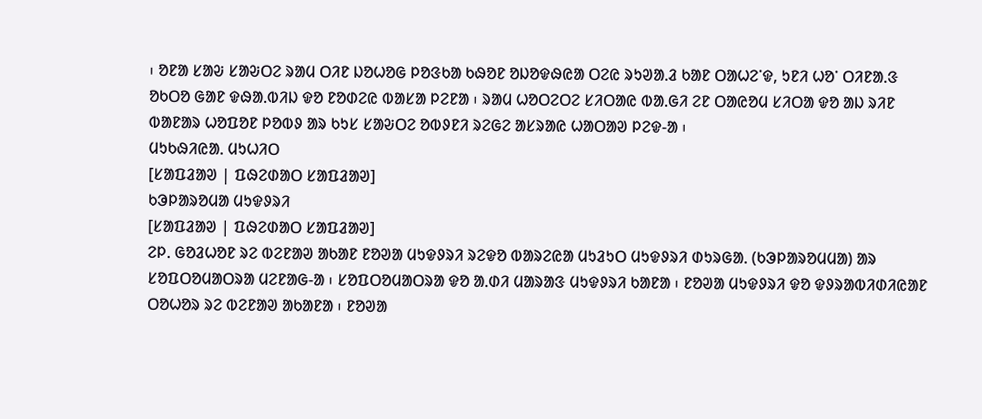᱾ ᱚᱱᱟ ᱥᱟᱶ ᱥᱟᱶᱛᱮ ᱨᱟᱢ ᱛᱤᱱ ᱡᱚᱦᱚᱜ ᱞᱚᱝᱠᱟ ᱠᱷᱚᱱ ᱚᱡᱚᱫᱷᱭᱟ ᱛᱮᱭ ᱨᱩᱣᱟᱹᱲ ᱠᱟᱱ ᱛᱟᱦᱮᱸᱫ, ᱩᱱᱤ ᱦᱚᱸ ᱛᱤᱱᱟᱹᱝ ᱚᱠᱛᱚ ᱜᱟᱱ ᱫᱷᱟᱹᱵᱤᱡ ᱫᱚ ᱱᱚᱰᱮᱭ ᱵᱟᱥᱟ ᱞᱮᱱᱟ ᱾ ᱨᱟᱢ ᱦᱚᱛᱮᱛᱮ ᱥᱤᱛᱟᱭ ᱵᱟᱹᱜᱤ ᱮᱱ ᱛᱟᱭᱚᱢ ᱥᱤᱛᱟ ᱫᱚ ᱟᱡ ᱨᱤᱱ ᱵᱟᱱᱟᱨ ᱦᱚᱯᱚᱱ ᱞᱚᱵᱽ ᱟᱨ ᱠᱩᱥ ᱥᱟᱶᱛᱮ ᱚᱵᱽᱱᱤ ᱨᱮᱜᱮ ᱟᱥᱨᱟᱭ ᱦᱟᱛᱟᱣ ᱞᱮᱫ-ᱟ ᱾
ᱢᱩᱠᱷᱤᱭᱟᱹ ᱢᱩᱦᱤᱛ
[ᱥᱟᱯᱲᱟᱣ | ᱯᱷᱮᱰᱟᱛ ᱥᱟᱯᱲᱟᱣ]
ᱠᱳᱞᱟᱨᱚᱢᱟ ᱢᱩᱫᱽᱨᱤ
[ᱥᱟᱯᱲᱟᱣ | ᱯᱷᱮᱰᱟᱛ ᱥᱟᱯᱲᱟᱣ]
ᱮᱞᱹ ᱜᱚᱲᱦᱚᱱ ᱨᱮ ᱵᱮᱱᱟᱣ ᱟᱠᱟᱱ ᱱᱚᱣᱟ ᱢᱩᱫᱽᱨᱤ ᱨᱮᱫᱚ ᱵᱟᱨᱮᱭᱟ ᱢᱩᱲᱩᱛ ᱢᱩᱫᱽᱨᱤ ᱰᱩᱨᱜᱟᱹ (ᱠᱳᱞᱟᱨᱚᱢᱢᱟ) ᱟᱨ ᱥᱚᱯᱛᱚᱢᱟᱛᱨᱟ ᱢᱮᱱᱟᱜ-ᱟ ᱾ ᱥᱚᱯᱛᱚᱢᱟᱛᱨᱟ ᱫᱚ ᱟᱹᱰᱤ ᱢᱟᱨᱟᱝ ᱢᱩᱫᱽᱨᱤ ᱠᱟᱱᱟ ᱾ ᱱᱚᱣᱟ ᱢᱩᱫᱽᱨᱤ ᱫᱚ ᱫᱽᱨᱟᱵᱤᱰᱤᱭᱟᱱ ᱛᱚᱦᱚᱨ ᱨᱮ ᱵᱮᱱᱟᱣ ᱟᱠᱟᱱᱟ ᱾ ᱱᱚᱣᱟ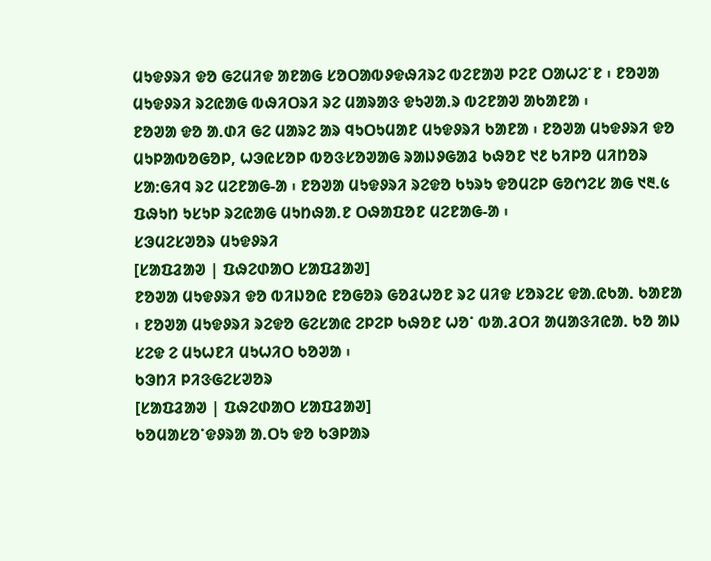ᱢᱩᱫᱽᱨᱤ ᱫᱚ ᱜᱮᱢᱤᱫ ᱟᱱᱟᱜ ᱥᱚᱛᱟᱵᱽᱫᱷᱤᱨᱮ ᱵᱮᱱᱟᱣ ᱞᱮᱱ ᱛᱟᱦᱮᱸᱱ ᱾ ᱱᱚᱣᱟ ᱢᱩᱫᱽᱨᱤ ᱨᱮᱭᱟᱜ ᱵᱷᱤᱛᱨᱤ ᱨᱮ ᱢᱟᱨᱟᱝ ᱫᱩᱣᱟᱹᱨ ᱵᱮᱱᱟᱣ ᱟᱠᱟᱱᱟ ᱾
ᱱᱚᱣᱟ ᱫᱚ ᱟᱹᱰᱤ ᱜᱮ ᱢᱟᱨᱮ ᱟᱨ ᱧᱩᱛᱩᱢᱟᱱ ᱢᱩᱫᱽᱨᱤ ᱠᱟᱱᱟ ᱾ ᱱᱚᱣᱟ ᱢᱩᱫᱽᱨᱤ ᱫᱚ ᱢᱩᱞᱟᱵᱚᱜᱚᱞ, ᱦᱳᱭᱥᱚᱞ ᱵᱚᱝᱥᱚᱣᱟᱜ ᱨᱟᱡᱽᱜᱟᱲ ᱠᱷᱚᱱ ᱑᱒ ᱠᱤᱞᱚ ᱢᱤᱴᱚᱨ ᱥᱟᱺᱜᱤᱧ ᱨᱮ ᱢᱮᱱᱟᱜ-ᱟ ᱾ ᱱᱚᱣᱟ ᱢᱩᱫᱽᱨᱤ ᱨᱮᱫᱚ ᱠᱩᱨᱩ ᱫᱚᱢᱮᱞ ᱜᱚᱬᱮᱥ ᱟᱜ ᱑᱓ᱹ᱕ ᱯᱷᱩᱴ ᱩᱥᱩᱞ ᱨᱮᱭᱟᱜ ᱢᱩᱴᱷᱟᱹᱱ ᱛᱷᱟᱯᱚᱱ ᱢᱮᱱᱟᱜ-ᱟ ᱾
ᱥᱳᱢᱮᱥᱣᱚᱨ ᱢᱩᱫᱽᱨᱤ
[ᱥᱟᱯᱲᱟᱣ | ᱯᱷᱮᱰᱟᱛ ᱥᱟᱯᱲᱟᱣ]
ᱱᱚᱣᱟ ᱢᱩᱫᱽᱨᱤ ᱫᱚ ᱵᱤᱡᱚᱭ ᱱᱚᱜᱚᱨ ᱜᱚᱲᱦᱚᱱ ᱨᱮ ᱢᱤᱫ ᱥᱚᱨᱮᱥ ᱫᱟᱹᱭᱠᱟᱹ ᱠᱟᱱᱟ ᱾ ᱱᱚᱣᱟ ᱢᱩᱫᱽᱨᱤ ᱨᱮᱫᱚ ᱜᱮᱥᱟᱭ ᱮᱞᱮᱞ ᱠᱷᱚᱱ ᱦᱚᱸ ᱵᱟᱹᱲᱛᱤ ᱟᱢᱟᱝᱤᱭᱟᱹ ᱠᱚ ᱟᱡ ᱥᱮᱫ ᱮ ᱢᱩᱦᱱᱤ ᱢᱩᱦᱤᱛ ᱠᱚᱣᱟ ᱾
ᱠᱳᱴᱤ ᱞᱤᱝᱜᱮᱥᱣᱚᱨ
[ᱥᱟᱯᱲᱟᱣ | ᱯᱷᱮᱰᱟᱛ ᱥᱟᱯᱲᱟᱣ]
ᱠᱚᱢᱟᱥᱚᱸᱫᱽᱨᱟ ᱟᱹᱛᱩ ᱫᱚ ᱠᱳᱞᱟᱨ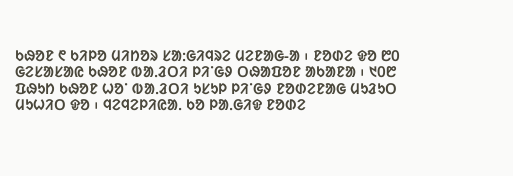ᱠᱷᱚᱱ ᱖ ᱠᱤᱞᱚ ᱢᱤᱴᱚᱨ ᱥᱟᱺᱜᱤᱧᱨᱮ ᱢᱮᱱᱟᱜ-ᱟ ᱾ ᱱᱚᱰᱮ ᱫᱚ ᱘᱐ ᱜᱮᱥᱟᱥᱟᱭ ᱠᱷᱚᱱ ᱵᱟᱹᱲᱛᱤ ᱞᱤᱸᱜᱽ ᱛᱷᱟᱯᱚᱱ ᱟᱠᱟᱱᱟ ᱾ ᱑᱐᱘ ᱯᱷᱩᱴ ᱠᱷᱚᱱ ᱦᱚᱸ ᱵᱟᱹᱲᱛᱤ ᱩᱥᱩᱞ ᱞᱤᱸᱜᱽ ᱱᱚᱰᱮᱱᱟᱜ ᱢᱩᱲᱩᱛ ᱢᱩᱦᱤᱛ ᱫᱚ ᱾ ᱧᱮᱧᱮᱞᱤᱭᱟᱹ ᱠᱚ ᱞᱟᱹᱜᱤᱫ ᱱᱚᱰᱮ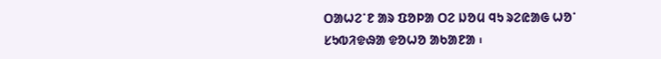ᱛᱟᱦᱮᱸᱱ ᱟᱨ ᱯᱚᱞᱟ ᱛᱮ ᱡᱚᱢ ᱧᱩ ᱨᱮᱭᱟᱜ ᱦᱚᱸ ᱥᱩᱵᱤᱫᱷᱟ ᱫᱚᱦᱚ ᱟᱠᱟᱱᱟ ᱾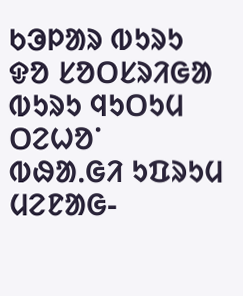ᱠᱳᱞᱟᱨ ᱵᱩᱨᱩ ᱫᱚ ᱥᱚᱛᱥᱨᱤᱜᱟ ᱵᱩᱨᱩ ᱧᱩᱛᱩᱢ ᱛᱮᱦᱚᱸ ᱵᱷᱟᱹᱜᱤ ᱩᱯᱨᱩᱢ ᱢᱮᱱᱟᱜ-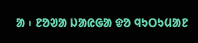ᱟ ᱾ ᱱᱚᱣᱟ ᱡᱟᱭᱜᱟ ᱫᱚ ᱧᱩᱛᱩᱢᱟᱱ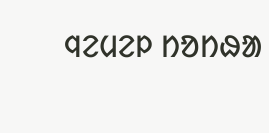ᱧᱮᱢᱮᱞ ᱴᱚᱴᱷᱟ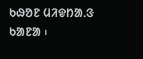ᱠᱷᱚᱱ ᱢᱤᱫᱴᱟᱹᱝ ᱠᱟᱱᱟ ᱾